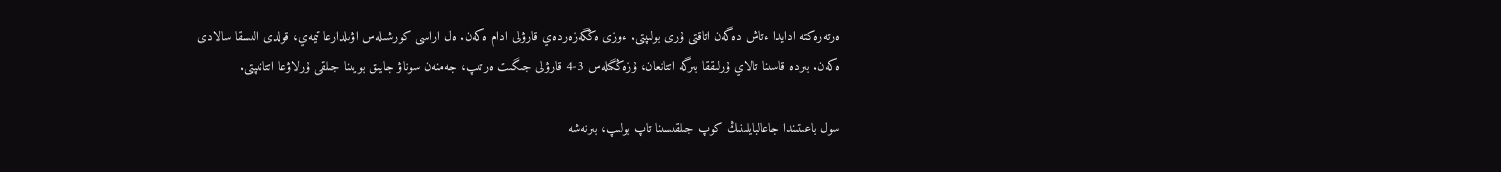ەرتەرەكتە ادايدا ءتاش دەگەن اتاقتى ۇرى بولىپتى. ءوزى ەڭگەزەردەي قارۋلى ادام ەكەن. ەل اراسى كورشىلەس اۋىلدارعا تيمەي، قولدى الىسقا سالادى ەكەن. بىردە قاسىنا تالاي ۇرلىققا بىرگە اتتانعان، ۇزەڭگىلەس 3-4 قارۋلى جىگىت ەرتىپ، جەمنەن سوناۋ جايىق بويىنا جىلقى ۇرلاۋعا اتتانىپتى.

سول باعىتىندا جاعالبايلىنىڭ كوپ جىلقىسىنا تاپ بولىپ، بىرنەشە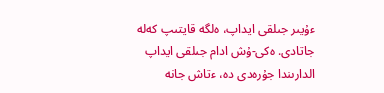ءۇيىر جىلقى ايداپ، ەلگە قايتىپ كەلە جاتادى. ەكى-ۇش ادام جىلقى ايداپ الدارىندا جۇرەدى دە، ءتاش جانە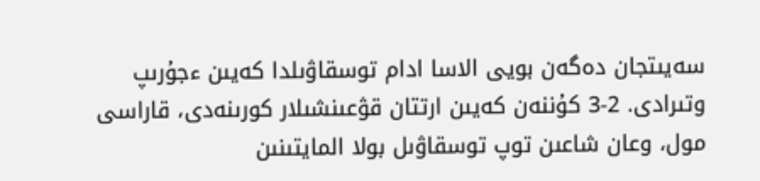سەيىتجان دەگەن بويى الاسا ادام توسقاۋىلدا كەيىن ءجۇرىپ وتىرادى. 2-3 كۇننەن كەيىن ارتتان قۋعىنشىلار كورىنەدى، قاراسى مول، وعان شاعىن توپ توسقاۋىل بولا المايتىنىن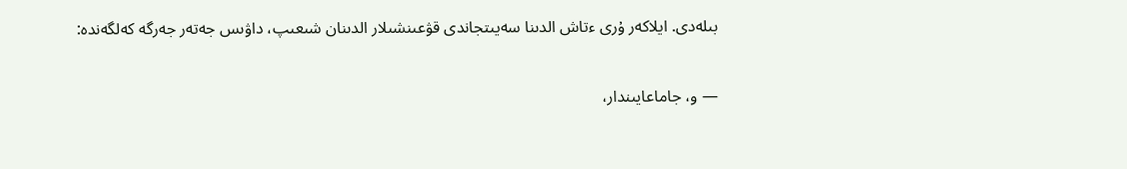بىلەدى. ايلاكەر ۇرى ءتاش الدىنا سەيىتجاندى قۋعىنشىلار الدىنان شىعىپ، داۋىس جەتەر جەرگە كەلگەندە:

— و، جاماعايىندار،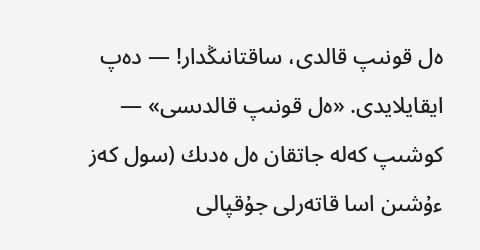ەل قونىپ قالدى، ساقتانىڭدار! — دەپ ايقايلايدى. «ەل قونىپ قالدىسى» — كوشىپ كەلە جاتقان ەل ەدىك (سول كەز ءۇشىن اسا قاتەرلى جۇقپالى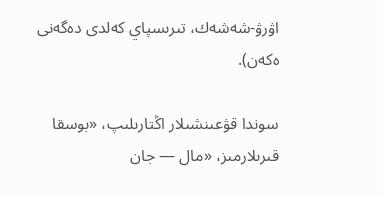اۋرۋ-شەشەك، تىرىسپاي كەلدى دەگەنى ەكەن).

سوندا قۋعىنشىلار اڭتارىلىپ، «بوسقا قىرىلارمىز، «مال — جان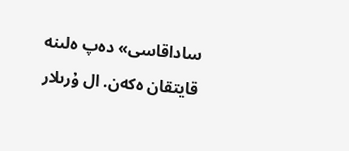ساداقاسى» دەپ ەلىنە قايتقان ەكەن. ال ۇرىلار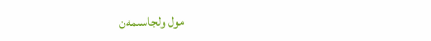مول ولجاسىمەن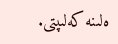ەلىنە كەلىپتى.